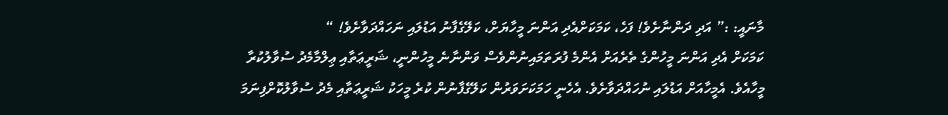މާނައީ: :” އަދި ދަންނާށެވެ! ފަހެ، ކަމަކަށްއެދި އަންނަ މީހާޔަށް، ކަލޭގެފާނު އަޑުލައި ނަހައްދަވާށެވެ! “
ކަމަކަށް އެދި އަންނަ މީހުންގެ ތެރެއަށް އެންމެ ފުރަތަމައިނުންވެސް ވަންނާނެ މީހުންނީ، ޝަރީޢަތާއި ޢިލްމާމެދު ސުވާލުކުރާ މީހާއެވެ. އެމީހާއަށް އަޑުލައި ނުހައްދަވާށެވެ. އެހެނީ ހަމަކަށަވަރުން ކަލޭގެފާނުން ކުރެ މީހަކު ޝަރީޢަތާއި މެދު ސުވާލުކޮށްފިނަމަ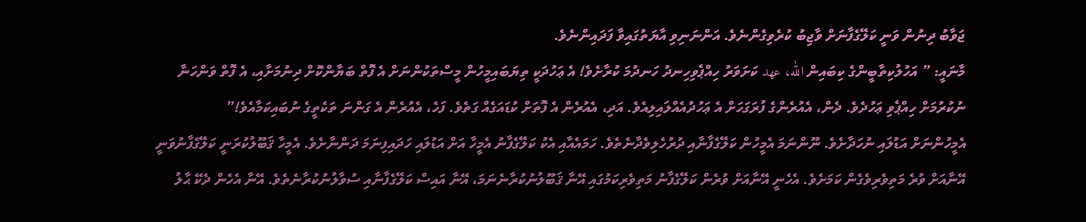ޖަވާބު ދިނުން ވަނީ ކަލޭގެފާނަށް ވާޖިބު ކުރެވިގެންނެވެ. އަންނަނިވި އާޔަތުގައިވާ ފަދައިންނެވެ.
މާނައީ: ” އަހުލުކިތާބީންގެ ކިބައިން الله، عهد ކަށަވަރު ހިއްޕެވިހިނދު ހަނދުމަ ކުރާށެވެ! އެ ޢަހުދަކީ ތިޔަބައިމީހުން މީސްތަކުންނަށް އެ ފޮތް ބަޔާންކޮށް ދިނުމަށާއި، އެ ފޮތް ވަންހަނާ ނުކުރުމަށް ހިއްޕެވި ޢަހުދެވެ. ދެން، އެއުރެންގެ ފުރަގަހަށް އެ ޢަހުދުއެއްލައިލިއެވެ. އަދި، އެއުރެން އެ ފޮތަށް ކުޑައަގެއް ގަތެވެ. ފަހެ، އެއުރެން އެ ގަންނަ ތަކެތީގެ ނުބައިކަމާއެވެ!”
އެމީހުންނަށް އަޑުލައި ނުހަދާށެވެ. ނޫންނަމަ އެމީހުން ކަލޭގެފާނާއި ދުރުހެލިވެދާނެތެވެ. ހަމައެއާއި އެކު ކަލޭގެފާނު އެމީހާ އަށް އަޑުލައި ހަދައިފިނަމަ ދަންނާށެވެ. އެމީހާ ޤަބޫލުކުރަނީ ކަލޭގެފާނުވަނީ އޭނާއަށް ވުރެ މަތިވެރިވެގެން ކަމަށެވެ. އެހެނީ އޭނާއަށް ވުރެން ކަލޭގެފާނު މަތިވެރިކަމުގައި އޭނާ ޤަބޫލުނުކުރާނެނަމަ، އޭނާ އައިސް ކަލޭގެފާނާއި ސުވާލުނުކުރާނެތެވެ. އޭނާ އެހެން ދެކޭ ޙާލު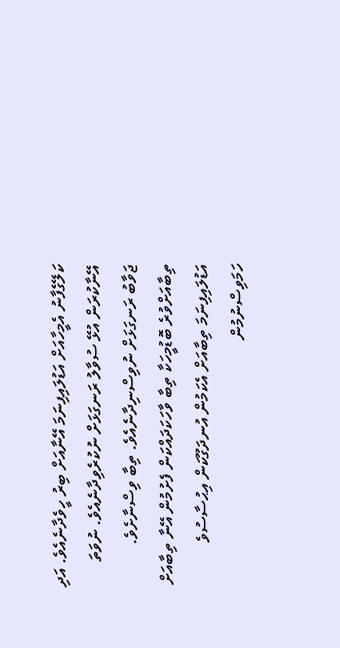ކަލޭގެފާނު އެމީހާއަށް އަޑުލައިފިނަމަ އޭނާއަށް ބިރު ހީވެދާނެއެވެ. އަދި އޭނާކުރަން އުޅޭ ސުވާލު ރަނގަޅަށް ނުކުރެވިދާނެއެވެ. ނުވަތަ ޖަވާބު ރަނގަޅަށް ނުވިސްނިދާނެއެވެ. ތިބާ ވިސްނާށެވެ. ތިބާއަށްވުރެ ބޮޑުމީހަކާ ތިބާ ވާހަކަދައްކަން ފެށުމުން އޭނާ ތިބާއަށް އަޑުލައިފިނަމަ ތިބާއަށް އެކަމުން އުނދަގޫކަން އިޙުސާސުވެ ހަމަވިސްނުމުން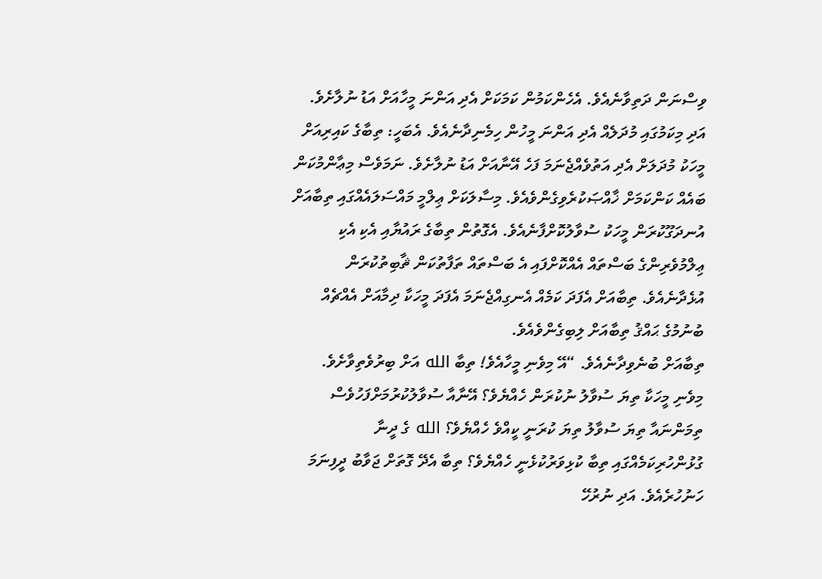ވިސްނަން ދަތިވާނެއެވެ. އެހެންކަމުން ކަމަކަށް އެދި އަންނަ މީހާއަށް އަޑު ނުލާށެވެ.
އަދި މިކަމުގައި މުދަލެއް އެދި އަންނަ މީހުން ހިމެނިދާނެއެވެ. އެބަހީ: ތިބާގެ ކައިރިއަށް މީހަކު މުދަލަށް އެދި އަތުވެއްޖެނަމަ ފަހެ އޭނާއަށް އަޑު ނުލާށެވެ. ނަމަވެސް މިޢާންމުކަން ބައެއް ކަންކަމަށް ޚާއްޞަކުރެވިގެންވެއެވެ. މިސާލަކަށް ޢިލްމީ މައްސަލައެއްގައި ތިބާއަށް އުނދަގޫކުރަން މީހަކު ސުވާލުކޮށްފާނެއެވެ. އެގޮތުން ތިބާގެ ރައުޔާއި އެކި އެކި ޢިލްމުވެރިންގެ ބަސްތައް އެއްކޮށްފައި އެ ބަސްތައް ތަފާތުކަން ޘާބިތުކުރަން އުޅެދާނެއެވެ. ތިބާއަށް އެފަދަ ކަމެއް އެނގިއްޖެނަމަ އެފަދަ މީހަކާ ދިމާއަށް އެއްޗެއް ބުނުމުގެ ޙައްޤު ތިބާއަށް ލިބިގެންވެއެވެ.
ތިބާއަށް ބުނެވިދާނެއެވެ. “އޭ މިވެނި މީހާއެވެ! ތިބާ الله އަށް ބިރުވެތިވާށެވެ. މިވެނި މީހަކާ ތިޔަ ސުވާލު ނުކުރަން ހެއްޔެވެ؟ އޭނާއާ ސުވާލުކުރުމަށްފަހުވެސް ތިމަންނައާ ތިޔަ ސުވާލު ތިޔަ ކުރަނީ ކީއްވެ ހެއްޔެވެ؟ الله ގެ ދީނާ ގުޅުންހުރިކަމެއްގައި ތިބާ ކުޅިވަރުކުޅެނީ ހެއްޔެވެ؟ ތިބާ އެދޭ ގޮތަށް ޖަވާބު ދީފިނަމަ ހަނުހުރެއެވެ. އަދި ނުރުހޭ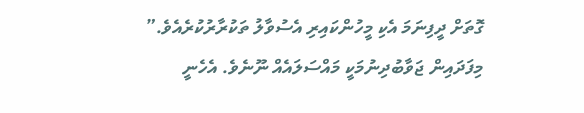ގޮތަށް ދީފިނަމަ އެކި މީހުންކައިރި އެސުވާލު ތަކުރާރުކުރެއެވެ.”
މިފަދައިން ޖަވާބުދިނުމަކީ މައްސަލައެއް ނޫނެވެ. އެހެނީ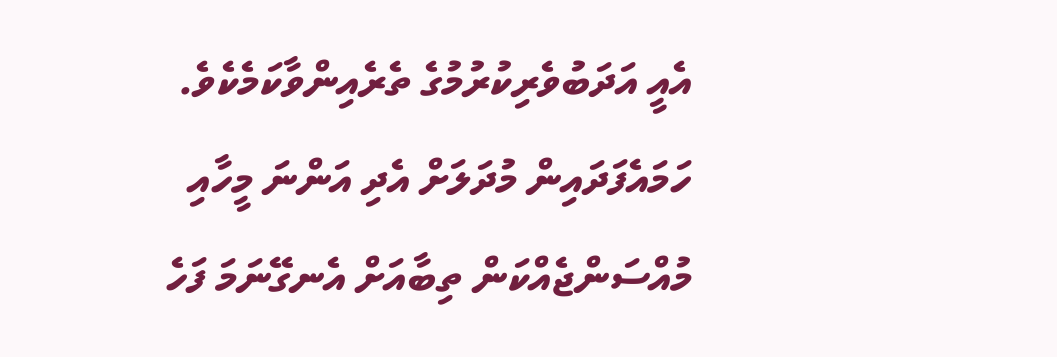އެއީ އަދަބުވެރިކުރުމުގެ ތެރެއިންވާކަމެކެވެ. ހަމައެފަދައިން މުދަލަށް އެދި އަންނަ މީހާއި މުއްސަންޖެއްކަން ތިބާއަށް އެނގޭނަމަ ފަހެ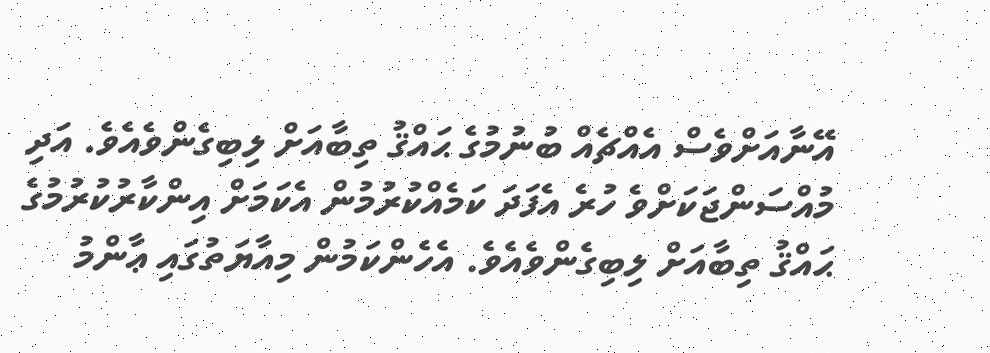އޭނާއަށްވެސް އެއްޗެއް ބުނުމުގެ ޙައްޤު ތިބާއަށް ލިބިގެންވެއެވެ. އަދި މުއްސަންޖަކަށްވެ ހުރެ އެފަދަ ކަމެއްކުރުމުން އެކަމަށް އިންކާރުކުރުމުގެ ޙައްޤު ތިބާއަށް ލިބިގެންވެއެވެ. އެހެންކަމުން މިއާޔަތުގައި ޢާންމު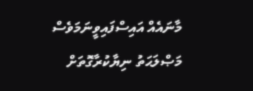މާނައެއް އައިސްފައިވީނަމަވެސް މަޞްލަޙަތު ނިޔާކުރާގޮތަށް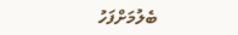ބެލުމަށްފަހު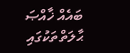ބައެއް ޚާއްޞަ ޙާލަތްތަކުގައި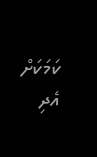ކަމަކަށް އެދި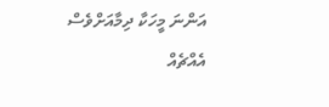އަންނަ މީހަކާ ދިމާއަށްވެސް އެއްޗެއް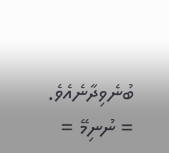ބުނެވިދާނެއެވެ.
= ނުނިމޭ =